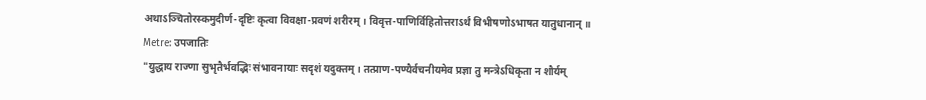अथाऽञ्चितोरस्कमुदीर्ण-दृष्टिः कृत्वा विवक्षा-प्रवणं शरीरम् । विवृत्त-पाणिर्विहितोत्तराऽर्थं विभीषणोऽभाषत यातुधानान् ॥
Metre: उपजातिः
"युद्धाय राज्णा सुभृतैर्भवद्भिः संभावनायाः सदृशं यदुक्तम् । तत्प्राण-पण्यैर्वचनीयमेव प्रज्ञा तु मन्त्रेऽधिकृता न शौर्यम्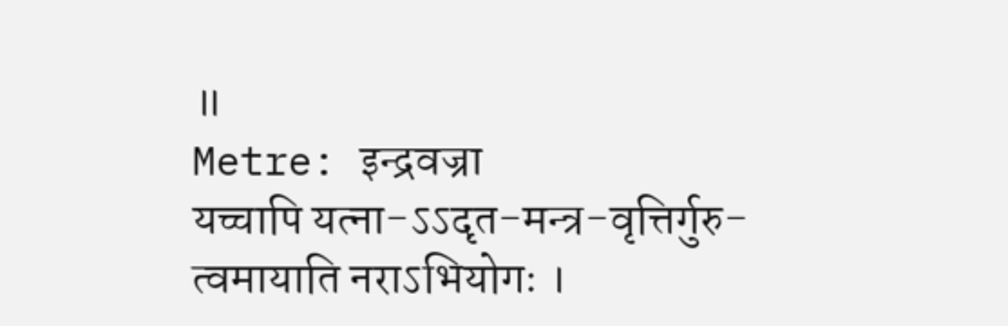॥
Metre: इन्द्रवज्रा
यच्चापि यत्ना-ऽऽदृत-मन्त्र-वृत्तिर्गुरु-त्वमायाति नराऽभियोगः ।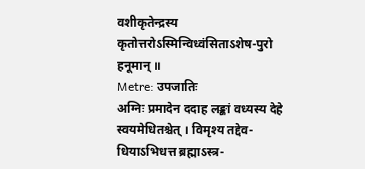वशीकृतेन्द्रस्य कृतोत्तरोऽस्मिन्विध्वंसिताऽशेष-पुरो हनूमान् ॥
Metre: उपजातिः
अग्निः प्रमादेन ददाह लङ्कां वध्यस्य देहे स्वयमेधितश्चेत् । विमृश्य तद्देव-धियाऽभिधत्त ब्रह्माऽस्त्र-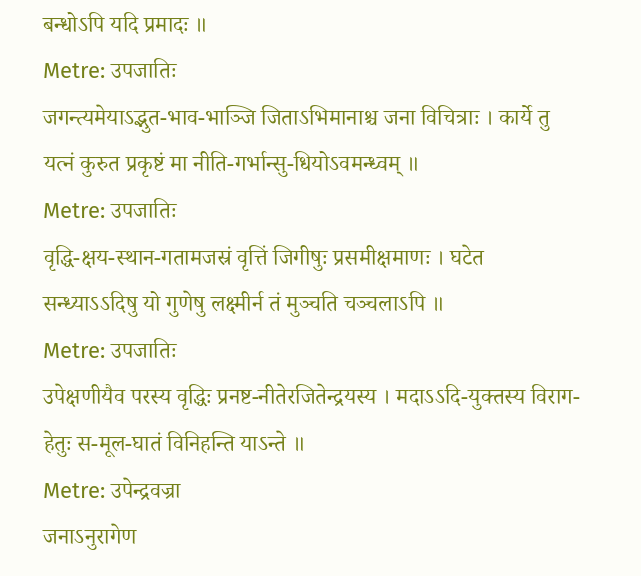बन्धोऽपि यदि प्रमादः ॥
Metre: उपजातिः
जगन्त्यमेयाऽद्भुत-भाव-भाञ्जि जिताऽभिमानाश्च जना विचित्राः । कार्ये तु यत्नं कुरुत प्रकृष्टं मा नीति-गर्भान्सु-धियोऽवमन्ध्वम् ॥
Metre: उपजातिः
वृद्धि-क्षय-स्थान-गतामजस्रं वृत्तिं जिगीषुः प्रसमीक्षमाणः । घटेत सन्ध्याऽऽदिषु यो गुणेषु लक्ष्मीर्न तं मुञ्चति चञ्चलाऽपि ॥
Metre: उपजातिः
उपेक्षणीयैव परस्य वृद्धिः प्रनष्ट-नीतेरजितेन्द्रयस्य । मदाऽऽदि-युक्तस्य विराग-हेतुः स-मूल-घातं विनिहन्ति याऽन्ते ॥
Metre: उपेन्द्रवज्रा
जनाऽनुरागेण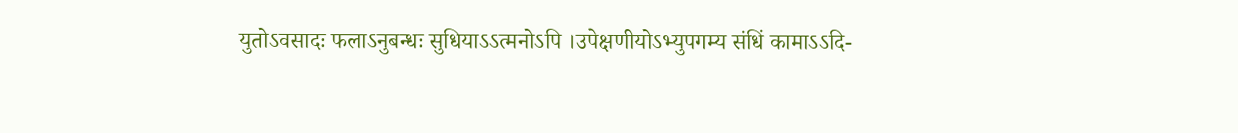युतोऽवसादः फलाऽनुबन्धः सुधियाऽऽत्मनोऽपि ।उपेक्षणीयोऽभ्युपगम्य संधिं कामाऽऽदि-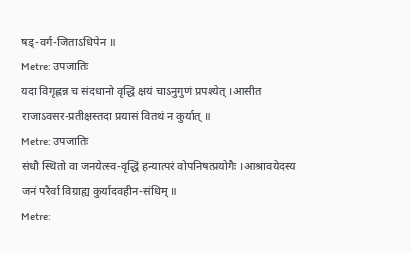षड्-वर्ग-जिताऽधिपेन ॥
Metre: उपजातिः
यदा विगृह्णन्न च संदधानो वृद्धिं क्षयं चाऽनुगुणं प्रपश्येत् ।आसीत राजाऽवसर-प्रतीक्षस्तदा प्रयासं वितथं न कुर्यात् ॥
Metre: उपजातिः
संधौ स्थितो वा जनयेत्स्व-वृद्धिं हन्यात्परं वोपनिषत्प्रयोगैः ।आश्रावयेदस्य जनं परैर्वा विग्राह्य कुर्यादवहीन-संधिम् ॥
Metre: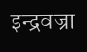इन्द्रवज्रा